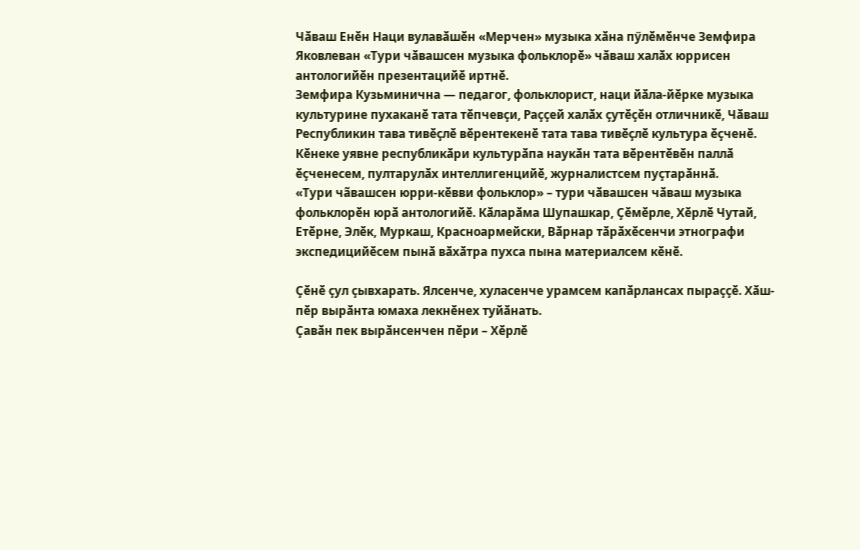Чӑваш Енӗн Наци вулавӑшӗн «Мерчен» музыка хӑна пӳлӗмӗнче Земфира Яковлеван «Тури чӑвашсен музыка фольклорӗ» чӑваш халӑх юррисен антологийӗн презентацийӗ иртнӗ.
Земфира Кузьминична — педагог, фольклорист, наци йӑла-йӗрке музыка культурине пухаканӗ тата тӗпчевҫи, Раҫҫей халӑх ҫутӗҫӗн отличникӗ, Чӑваш Республикин тава тивӗҫлӗ вӗрентекенӗ тата тава тивӗҫлӗ культура ӗҫченӗ.
Кӗнеке уявне республикӑри культурӑпа наукӑн тата вӗрентӗвӗн паллӑ ӗҫченесем, пултарулӑх интеллигенцийӗ, журналистсем пуҫтарӑннӑ.
«Тури чãвашсен юрри-кӗвви фольклор» – тури чӑвашсен чӑваш музыка фольклорӗн юрӑ антологийӗ. Кӑларӑма Шупашкар, Ҫӗмӗрле, Хӗрлӗ Чутай, Етӗрне, Элӗк, Муркаш, Красноармейски, Вӑрнар тӑрӑхӗсенчи этнографи экспедицийӗсем пынӑ вӑхӑтра пухса пына материалсем кӗнӗ.

Ҫӗнӗ ҫул ҫывхарать. Ялсенче, хуласенче урамсем капӑрлансах пыраҫҫӗ. Хӑш-пӗр вырӑнта юмаха лекнӗнех туйӑнать.
Ҫавӑн пек вырӑнсенчен пӗри – Хӗрлӗ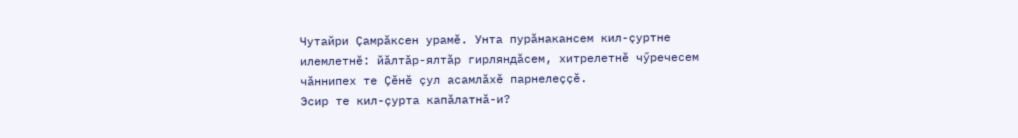Чутайри Ҫамрӑксен урамӗ. Унта пурӑнакансем кил-ҫуртне илемлетнӗ: йӑлтӑр-ялтӑр гирляндӑсем, хитрелетнӗ чӳречесем чӑннипех те Ҫӗнӗ ҫул асамлӑхӗ парнелеҫҫӗ.
Эсир те кил-ҫурта капӑлатнӑ-и?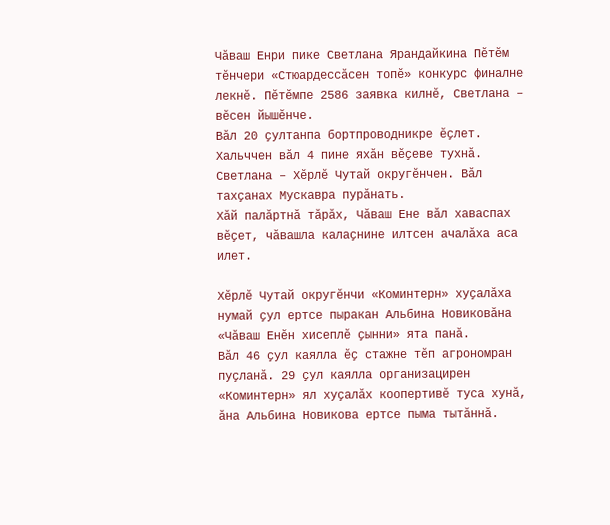Чӑваш Енри пике Светлана Ярандайкина Пӗтӗм тӗнчери «Стюардессӑсен топӗ» конкурс финалне лекнӗ. Пӗтӗмпе 2586 заявка килнӗ, Светлана – вӗсен йышӗнче.
Вӑл 20 ҫултанпа бортпроводникре ӗҫлет. Хальччен вӑл 4 пине яхӑн вӗҫеве тухнӑ. Светлана – Хӗрлӗ Чутай округӗнчен. Вӑл тахҫанах Мускавра пурӑнать.
Хӑй палӑртнӑ тӑрӑх, Чӑваш Ене вӑл хаваспах вӗҫет, чӑвашла калаҫнине илтсен ачалӑха аса илет.

Хӗрлӗ Чутай округӗнчи «Коминтерн» хуҫалӑха нумай ҫул ертсе пыракан Альбина Новиковӑна «Чӑваш Енӗн хисеплӗ ҫынни» ята панӑ.
Вӑл 46 ҫул каялла ӗҫ стажне тӗп агрономран пуҫланӑ. 29 ҫул каялла организацирен «Коминтерн» ял хуҫалӑх коопертивӗ туса хунӑ, ӑна Альбина Новикова ертсе пыма тытӑннӑ.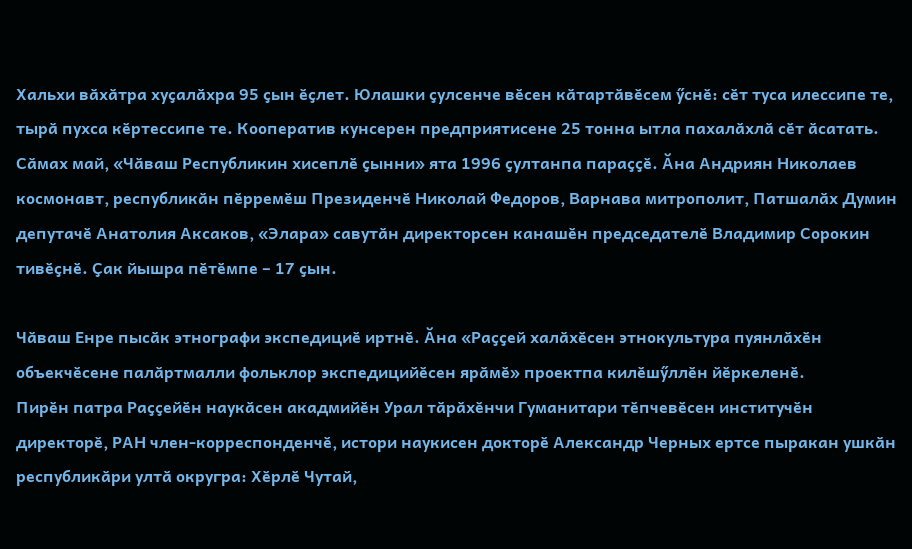Хальхи вӑхӑтра хуҫалӑхра 95 ҫын ӗҫлет. Юлашки ҫулсенче вӗсен кӑтартӑвӗсем ӳснӗ: сӗт туса илессипе те, тырӑ пухса кӗртессипе те. Кооператив кунсерен предприятисене 25 тонна ытла пахалӑхлӑ сӗт ӑсатать.
Сӑмах май, «Чӑваш Республикин хисеплӗ ҫынни» ята 1996 ҫултанпа параҫҫӗ. Ӑна Андриян Николаев космонавт, республикӑн пӗрремӗш Президенчӗ Николай Федоров, Варнава митрополит, Патшалӑх Думин депутачӗ Анатолия Аксаков, «Элара» савутӑн директорсен канашӗн председателӗ Владимир Сорокин тивӗҫнӗ. Ҫак йышра пӗтӗмпе – 17 ҫын.

Чӑваш Енре пысӑк этнографи экспедициӗ иртнӗ. Ӑна «Раҫҫей халӑхӗсен этнокультура пуянлӑхӗн объекчӗсене палӑртмалли фольклор экспедицийӗсен ярӑмӗ» проектпа килӗшӳллӗн йӗркеленӗ.
Пирӗн патра Раҫҫейӗн наукӑсен акадмийӗн Урал тӑрӑхӗнчи Гуманитари тӗпчевӗсен институчӗн директорӗ, РАН член-корреспонденчӗ, истори наукисен докторӗ Александр Черных ертсе пыракан ушкӑн республикӑри ултӑ округра: Хӗрлӗ Чутай,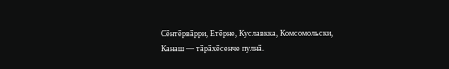Сӗнтӗрвӑрри, Етӗрне, Куславкка, Комсомольски, Канаш — тӑрӑхӗсенче пулнӑ.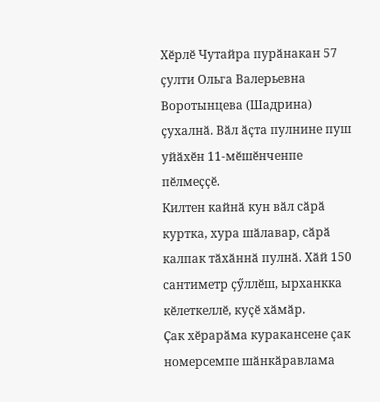Хӗрлӗ Чутайра пурӑнакан 57 ҫулти Ольга Валерьевна Воротынцева (Шадрина) ҫухалнӑ. Вӑл ӑҫта пулнине пуш уйӑхӗн 11-мӗшӗнченпе пӗлмеҫҫӗ.
Килтен кайнӑ кун вӑл сӑрӑ куртка, хура шӑлавар, сӑрӑ калпак тӑхӑннӑ пулнӑ. Хӑй 150 сантиметр ҫӳллӗш, ырханкка кӗлеткеллӗ, куҫӗ хӑмӑр.
Ҫак хӗрарӑма куракансене ҫак номерсемпе шӑнкӑравлама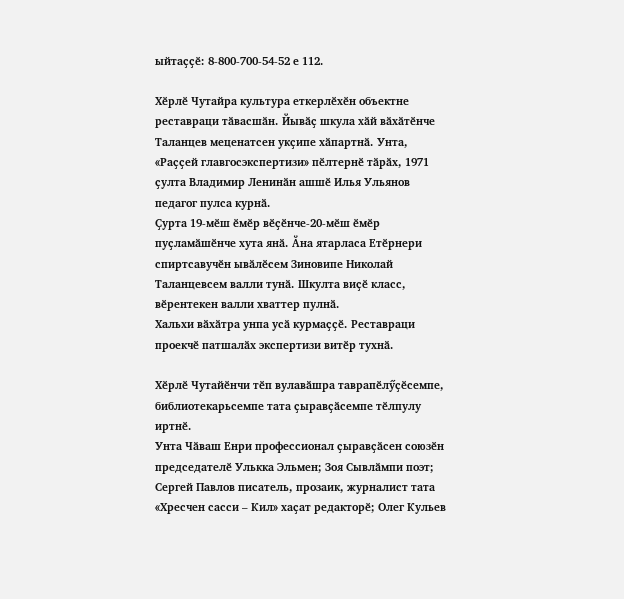ыйтаҫҫӗ: 8-800-700-54-52 е 112.

Хӗрлӗ Чутайра культура еткерлӗхӗн объектне реставраци тӑвасшӑн. Йывӑҫ шкула хӑй вӑхӑтӗнче Таланцев меценатсен укҫипе хӑпартнӑ. Унта, «Раҫҫей главгосэкспертизи» пӗлтернӗ тӑрӑх, 1971 ҫулта Владимир Ленинӑн ашшӗ Илья Ульянов педагог пулса курнӑ.
Ҫурта 19-мӗш ӗмӗр вӗҫӗнче-20-мӗш ӗмӗр пуҫламӑшӗнче хута янӑ. Ӑна ятарласа Етӗрнери спиртсавучӗн ывӑлӗсем Зиновипе Николай Таланцевсем валли тунӑ. Шкулта виҫӗ класс, вӗрентекен валли хваттер пулнӑ.
Хальхи вӑхӑтра унпа усӑ курмаҫҫӗ. Реставраци проекчӗ патшалӑх экспертизи витӗр тухнӑ.

Хӗрлӗ Чутайӗнчи тӗп вулавӑшра таврапӗлӳҫӗсемпе, библиотекарьсемпе тата ҫыравҫӑсемпе тӗлпулу иртнӗ.
Унта Чӑваш Енри профессионал ҫыравҫӑсен союзӗн председателӗ Улькка Эльмен; Зоя Сывлӑмпи поэт; Сергей Павлов писатель, прозаик, журналист тата «Хресчен сасси – Кил» хаҫат редакторӗ; Олег Кульев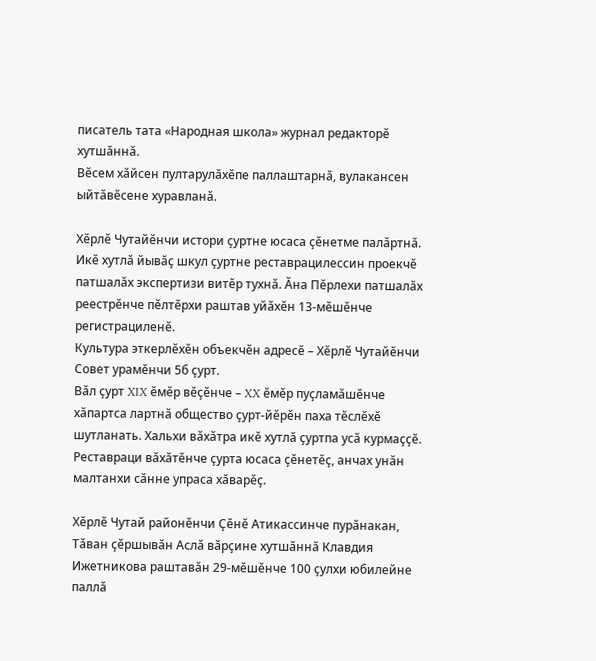писатель тата «Народная школа» журнал редакторӗ хутшӑннӑ.
Вӗсем хӑйсен пултарулӑхӗпе паллаштарнӑ, вулакансен ыйтӑвӗсене хуравланӑ.

Хӗрлӗ Чутайӗнчи истори ҫуртне юсаса ҫӗнетме палӑртнӑ. Икӗ хутлӑ йывӑҫ шкул ҫуртне реставрацилессин проекчӗ патшалӑх экспертизи витӗр тухнӑ. Ӑна Пӗрлехи патшалӑх реестрӗнче пӗлтӗрхи раштав уйӑхӗн 13-мӗшӗнче регистрациленӗ.
Культура эткерлӗхӗн объекчӗн адресӗ – Хӗрлӗ Чутайӗнчи Совет урамӗнчи 5б ҫурт.
Вӑл ҫурт XIX ӗмӗр вӗҫӗнче – XX ӗмӗр пуҫламӑшӗнче хӑпартса лартнӑ общество ҫурт-йӗрӗн паха тӗслӗхӗ шутланать. Хальхи вӑхӑтра икӗ хутлӑ ҫуртпа усӑ курмаҫҫӗ.
Реставраци вӑхӑтӗнче ҫурта юсаса ҫӗнетӗҫ, анчах унӑн малтанхи сӑнне упраса хӑварӗҫ.

Хӗрлӗ Чутай районӗнчи Ҫӗнӗ Атикассинче пурӑнакан, Тӑван ҫӗршывӑн Аслӑ вӑрҫине хутшӑннӑ Клавдия Ижетникова раштавӑн 29-мӗшӗнче 100 ҫулхи юбилейне паллӑ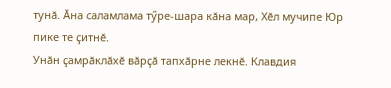тунӑ. Ӑна саламлама тӳре-шара кӑна мар, Хӗл мучипе Юр пике те ҫитнӗ.
Унӑн ҫамрӑклӑхӗ вӑрҫӑ тапхӑрне лекнӗ. Клавдия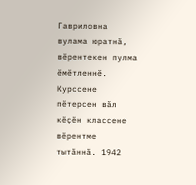Гавриловна вулама юратнӑ, вӗрентекен пулма ӗмӗтленнӗ. Курссене пӗтерсен вӑл кӗҫӗн классене вӗрентме тытӑннӑ. 1942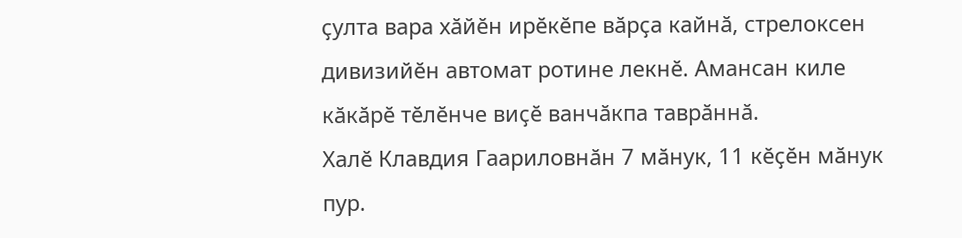ҫулта вара хӑйӗн ирӗкӗпе вӑрҫа кайнӑ, стрелоксен дивизийӗн автомат ротине лекнӗ. Амансан киле кӑкӑрӗ тӗлӗнче виҫӗ ванчӑкпа таврӑннӑ.
Халӗ Клавдия Гаариловнӑн 7 мӑнук, 11 кӗҫӗн мӑнук пур.